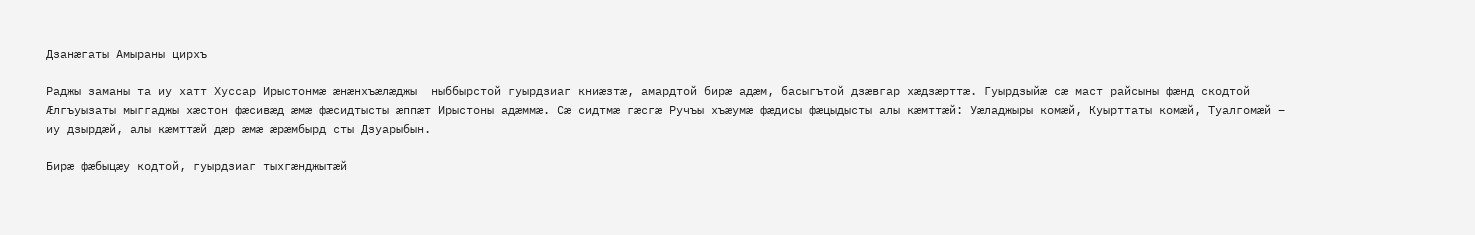Дзанӕгаты Амыраны цирхъ

Раджы заманы та иу хатт Хуссар Ирыстонмӕ ӕнӕнхъӕлӕджы  ныббырстой гуырдзиаг книӕзтӕ, амардтой бирӕ адӕм, басыгътой дзӕвгар хӕдзӕрттӕ. Гуырдзыйӕ сӕ маст райсыны фӕнд скодтой Æлгъуызаты мыггаджы хӕстон фӕсивӕд ӕмӕ фӕсидтысты ӕппӕт Ирыстоны адӕммӕ. Сӕ сидтмӕ гӕсгӕ Ручъы хъӕумӕ фӕдисы фӕцыдысты алы кӕмттӕй: Уӕладжыры комӕй, Куырттаты комӕй, Туалгомӕй – иу дзырдӕй, алы кӕмттӕй дӕр ӕмӕ ӕрӕмбырд сты Дзуарыбын.

Бирӕ фӕбыцӕу кодтой, гуырдзиаг тыхгӕнджытӕй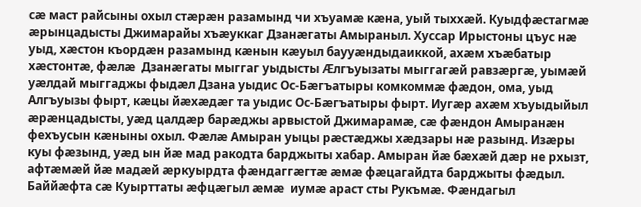сӕ маст райсыны охыл стӕрӕн разамынд чи хъуамӕ кӕна, уый тыххӕй. Куыдфӕстагмӕ ӕрынцадысты Джимарайы хъӕуккаг Дзанӕгаты Амыраныл. Хуссар Ирыстоны цъус нӕ уыд, хӕстон къордӕн разамынд кӕнын кӕуыл баууӕндыдаиккой, ахӕм хъӕбатыр хӕстонтӕ, фӕлӕ  Дзанӕгаты мыггаг уыдысты Æлгъуызаты мыггагӕй равзӕргӕ, уымӕй уӕлдай мыггаджы фыдӕл Дзана уыдис Ос-Бӕгъатыры комкоммӕ фӕдон, ома, уыд Алгъуызы фырт, кӕцы йӕхӕдӕг та уыдис Ос-Бӕгъатыры фырт. Иугӕр ахӕм хъуыдыйыл ӕрӕнцадысты, уӕд цалдӕр барӕджы арвыстой Джимарамӕ, сӕ фӕндон Амыранӕн фехъусын кӕныны охыл. Фӕлӕ Амыран уыцы рӕстӕджы хӕдзары нӕ разынд. Изӕры куы фӕзынд, уӕд ын йӕ мад ракодта барджыты хабар. Амыран йӕ бӕхӕй дӕр не рхызт, афтӕмӕй йӕ мадӕй ӕркуырдта фӕндаггӕгтӕ ӕмӕ фӕцагайдта барджыты фӕдыл. Баййӕфта сӕ Куырттаты ӕфцӕгыл ӕмӕ  иумӕ араст сты Рукъмӕ. Фӕндагыл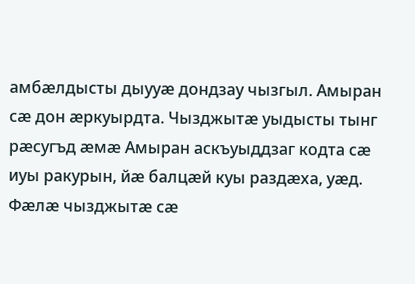амбӕлдысты дыууӕ дондзау чызгыл. Амыран сӕ дон ӕркуырдта. Чызджытӕ уыдысты тынг рӕсугъд ӕмӕ Амыран аскъуыддзаг кодта сӕ иуы ракурын, йӕ балцӕй куы раздӕха, уӕд. Фӕлӕ чызджытӕ сӕ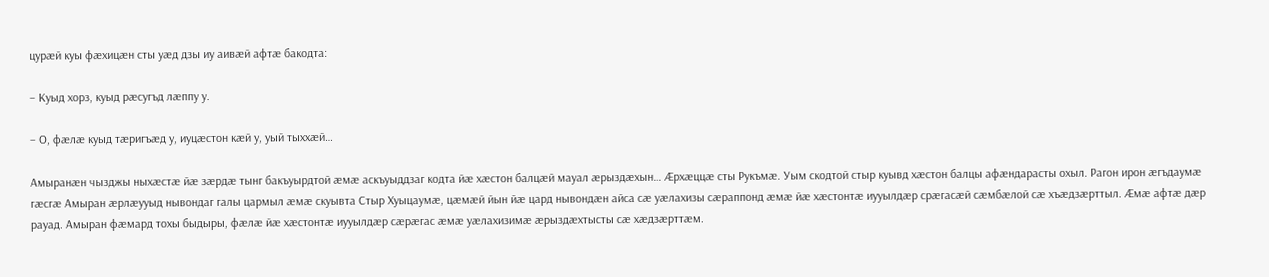цурӕй куы фӕхицӕн сты уӕд дзы иу аивӕй афтӕ бакодта:

– Куыд хорз, куыд рӕсугъд лӕппу у.

– О, фӕлӕ куыд тӕригъӕд у, иуцӕстон кӕй у, уый тыххӕй…

Амыранӕн чызджы ныхӕстӕ йӕ зӕрдӕ тынг бакъуырдтой ӕмӕ аскъуыддзаг кодта йӕ хӕстон балцӕй мауал ӕрыздӕхын… Æрхӕццӕ сты Рукъмӕ. Уым скодтой стыр куывд хӕстон балцы афӕндарасты охыл. Рагон ирон ӕгъдаумӕ гӕсгӕ Амыран ӕрлӕууыд нывондаг галы цармыл ӕмӕ скуывта Стыр Хуыцаумӕ, цӕмӕй йын йӕ цард нывондӕн айса сӕ уӕлахизы сӕраппонд ӕмӕ йӕ хӕстонтӕ иууылдӕр срӕгасӕй сӕмбӕлой сӕ хъӕдзӕрттыл. Æмӕ афтӕ дӕр рауад. Амыран фӕмард тохы быдыры, фӕлӕ йӕ хӕстонтӕ иууылдӕр сӕрӕгас ӕмӕ уӕлахизимӕ ӕрыздӕхтысты сӕ хӕдзӕрттӕм.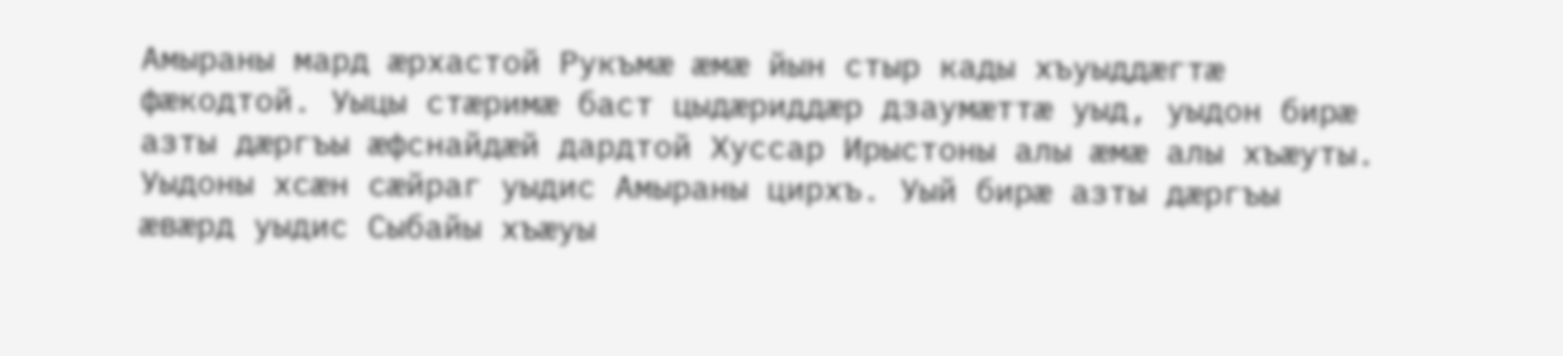Амыраны мард ӕрхастой Рукъмӕ ӕмӕ йын стыр кады хъуыддӕгтӕ фӕкодтой. Уыцы стӕримӕ баст цыдӕриддӕр дзаумӕттӕ уыд, уыдон бирӕ азты дӕргъы ӕфснайдӕй дардтой Хуссар Ирыстоны алы ӕмӕ алы хъӕуты. Уыдоны хсӕн сӕйраг уыдис Амыраны цирхъ. Уый бирӕ азты дӕргъы ӕвӕрд уыдис Сыбайы хъӕуы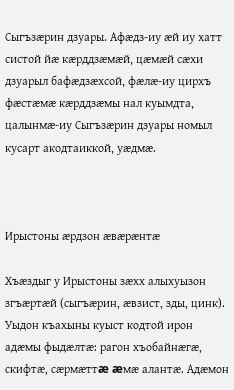Сыгъзӕрин дзуары. Афӕдз-иу ӕй иу хатт систой йӕ кӕрддзӕмӕй, цӕмӕй сӕхи дзуарыл бафӕдзӕхсой, фӕлӕ-иу цирхъ фӕстӕмӕ кӕрддзӕмы нал куымдта, цалынмӕ-иу Сыгъзӕрин дзуары номыл кусарт акодтаиккой, уӕдмӕ.



Ирыстоны ӕрдзон ӕвӕрӕнтӕ

Хъæздыг у Ирыстоны зæхх алыхуызон згъæртæй (сыгъæрин, æвзист, зды, цинк). Уыдон къахыны куыст кодтой ирон адæмы фыдæлтæ: рагон хъобайнæгæ, скифтæ, сæрмæттæ æмæ алантæ. Адæмон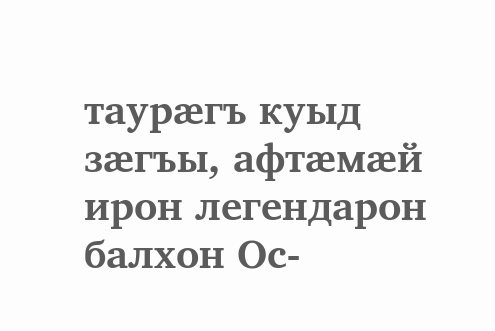таурæгъ куыд зæгъы, афтæмæй ирон легендарон балхон Ос-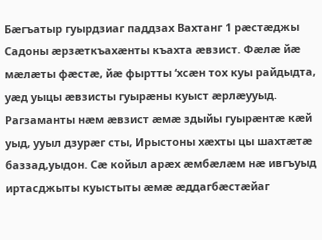Бæгъатыр гуырдзиаг паддзах Вахтанг 1 рӕстӕджы Садоны æрзæткъахæнты къахта æвзист. Фæлæ йæ мæлæты фæстæ, йæ фыртты ‘хсæн тох куы райдыдта, уæд уыцы æвзисты гуырæны куыст æрлæууыд. Рагзаманты нӕм æвзист æмæ здыйы гуырæнтӕ кӕй уыд, ууыл дзурæг сты, Ирыстоны хæхты цы шахтæтæ баззад,уыдон. Сæ койыл арӕх ӕмбӕлæм нӕ ивгъуыд иртасджыты куыстыты æмæ ӕддагбӕстӕйаг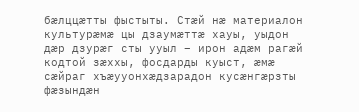бæлццæтты фыстыты. Стӕй нӕ материалон культурӕмӕ цы дзаумӕттӕ хауы, уыдон дӕр дзурӕг сты ууыл – ирон адæм рагæй кодтой зæххы, фосдарды куыст, ӕмӕ сæйраг хъæууонхæдзарадон кусæнгæрзты фæзындӕн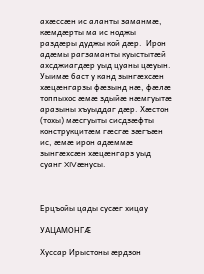ахæссæн ис аланты заманмæ, кæмдæрты ма ис ноджы раздæры дуджы кой дæр.  Ирон адæмы рагзаманты куыстытæй ахсджиагдæр уыд цуаны цæуын. Уыимæ баст у канд зынгæхсæн хæцæнгарзы фæзынд нæ, фæлæ топпыхос æмæ здыйæ нæмгуытæ аразыны хъуыддаг дӕр. Хæстон (тохы) мæсгуыты сисдзæфты конструкцитæм гæсгæ зæгъæн ис, æмæ ирон адæммæ зынгæхсæн хæцæнгарз уыд суанг XIVæнусы.



Ерцъойы цады сусӕг хицау

УАЦАМОНГÆ

Хуссар Ирыстоны ӕрдзон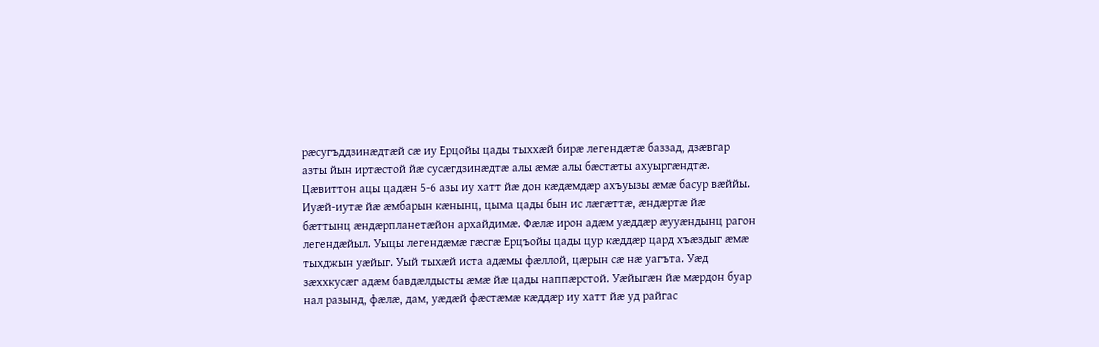рӕсугъддзинӕдтӕй сӕ иу Ерцойы цады тыххӕй бирӕ легендӕтӕ баззад, дзӕвгар азты йын иртӕстой йӕ сусӕгдзинӕдтӕ алы ӕмӕ алы бӕстӕты ахуыргӕндтӕ. Цӕвиттон ацы цадӕн 5-6 азы иу хатт йӕ дон кӕдӕмдӕр ахъуызы ӕмӕ басур вӕййы. Иуӕй-иутӕ йӕ ӕмбарын кӕнынц, цыма цады бын ис лӕгӕттӕ, ӕндӕртӕ йӕ бӕттынц ӕндӕрпланетӕйон архайдимӕ. Фӕлӕ ирон адӕм уӕддӕр ӕууӕндынц рагон легендӕйыл. Уыцы легендӕмӕ гӕсгӕ Ерцъойы цады цур кӕддӕр цард хъӕздыг ӕмӕ тыхджын уӕйыг. Уый тыхӕй иста адӕмы фӕллой, цӕрын сӕ нӕ уагъта. Уӕд зӕххкусӕг адӕм бавдӕлдысты ӕмӕ йӕ цады наппӕрстой. Уӕйыгӕн йӕ мӕрдон буар нал разынд, фӕлӕ, дам, уӕдӕй фӕстӕмӕ кӕддӕр иу хатт йӕ уд райгас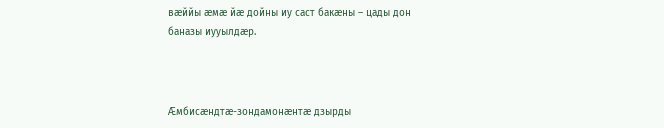вӕййы ӕмӕ йӕ дойны иу саст бакӕны – цады дон баназы иууылдӕр.



Æмбисӕндтӕ-зондамонӕнтӕ дзырды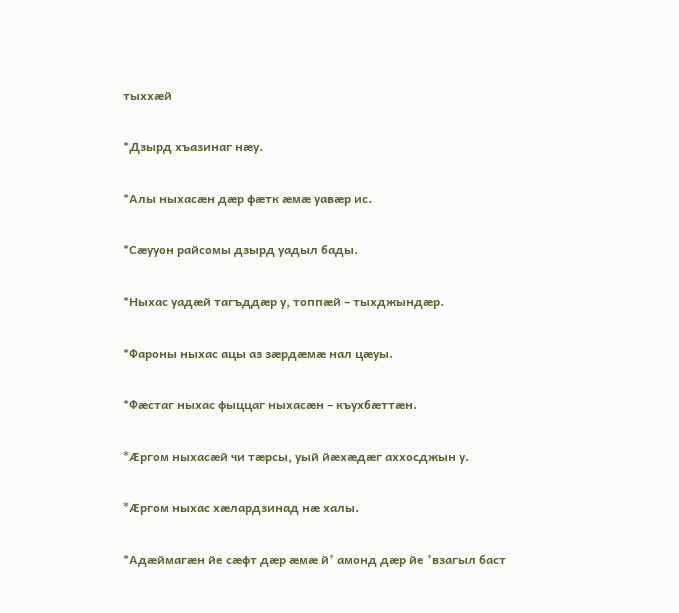тыххӕй

*Дзырд хъазинаг нæу.

*Алы ныхасæн дæр фæтк æмæ уавæр ис.

*Сæууон райсомы дзырд уадыл бады.

*Ныхас уадæй тагъддæр у, топпæй – тыхджындæр.

*Фароны ныхас ацы аз зæрдæмæ нал цæуы.

*Фæстаг ныхас фыццаг ныхасæн – къухбæттæн.

*Æргом ныхасæй чи тæрсы, уый йæхæдæг аххосджын у.

*Æргом ныхас хæлардзинад нæ халы.

*Адæймагæн йе сæфт дæр æмæ й’ амонд дæр йе ’взагыл баст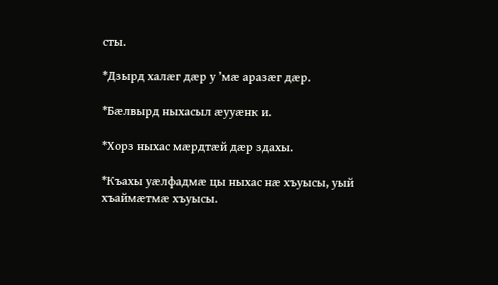сты.

*Дзырд халæг дæр у ’мæ аразæг дæр.

*Бæлвырд ныхасыл æууæнк и.

*Хорз ныхас мæрдтæй дӕр здахы.

*Къахы уæлфадмæ цы ныхас нæ хъуысы, уый хъаймæтмæ хъуысы.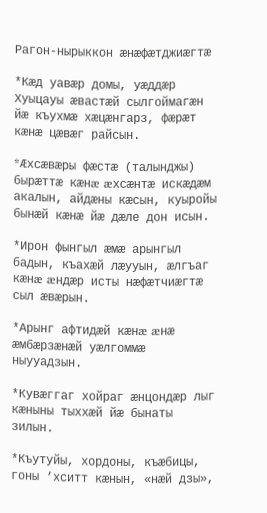Рагон-нырыккон æнæфæтджиæгтæ

*Кæд уавæр домы, уæддæр Хуыцауы æвастæй сылгоймагæн йæ къухмæ хæцæнгарз, фæрæт кæнæ цæвæг райсын.

*Æхсæвæры фæстæ (талынджы) бырæттæ кæнæ æхсæнтæ искæдæм акалын, айдæны кæсын, куыройы бынæй кæнæ йæ дæле дон исын.

*Ирон фынгыл æмæ арынгыл бадын, къахæй лæууын, æлгъаг кæнæ æндæр исты нæфæтчиæгтæ сыл æвæрын.

*Арынг афтидæй кæнæ æнæ ӕмбæрзæнæй уæлгоммæ ныууадзын.

*Кувæггаг хойраг æнцондæр лыг кæныны тыххæй йӕ бынаты зилын.

*Къутуйы, хордоны, къæбицы, гоны ’хситт кæнын, «нæй дзы»,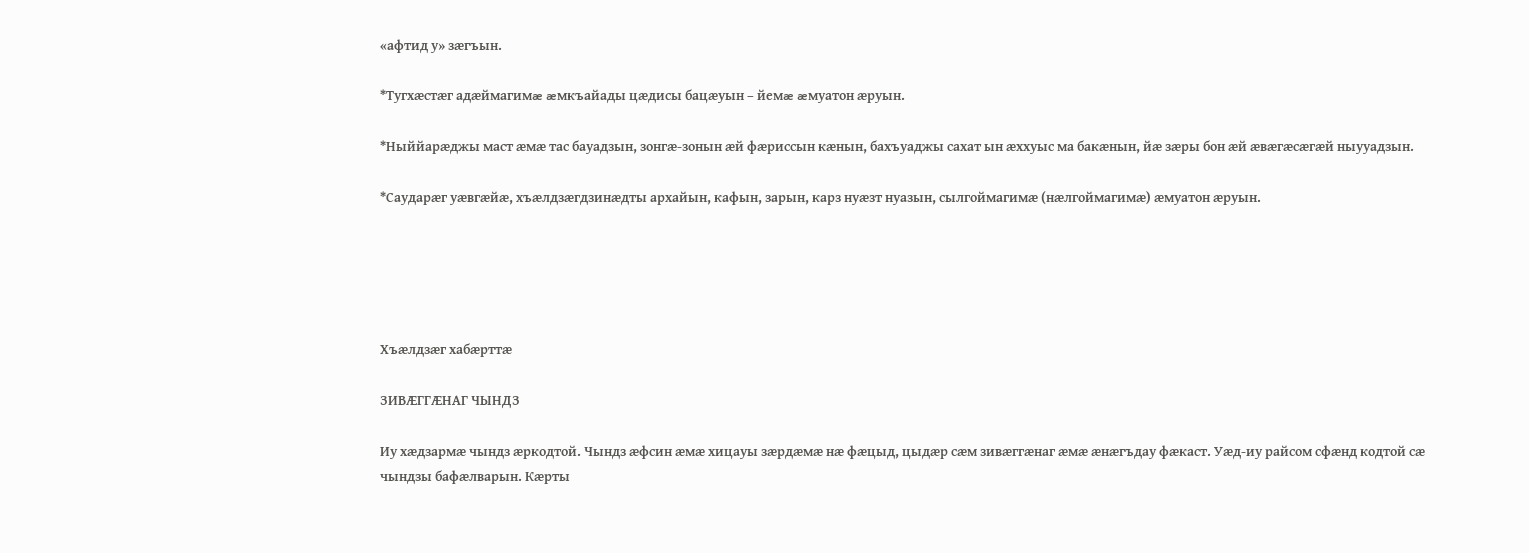«афтид у» зæгъын.

*Тугхæстæг адæймагимæ æмкъайады цæдисы бацæуын – йемæ æмуатон ӕруын.

*Ныййарæджы маст æмæ тас бауадзын, зонгæ-зонын æй фæриссын кæнын, бахъуаджы сахат ын æххуыс ма бакæнын, йæ зæры бон æй æвæгæсæгæй ныууадзын.

*Саударæг уæвгæйæ, хъæлдзæгдзинæдты архайын, кафын, зарын, карз нуæзт нуазын, сылгоймагимæ (нæлгоймагимæ) æмуатон ӕруын.





Хъæлдзæг хабæрттæ

ЗИВӔГГӔНАГ ЧЫНДЗ

Иу хӕдзармӕ чындз ӕркодтой. Чындз ӕфсин ӕмӕ хицауы зӕрдӕмӕ нӕ фӕцыд, цыдӕр сӕм зивӕггӕнаг ӕмӕ ӕнӕгъдау фӕкаст. Уӕд-иу райсом сфӕнд кодтой сӕ чындзы бафӕлварын. Кӕрты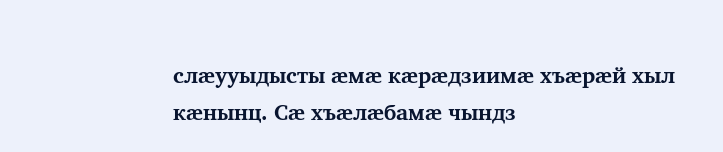слӕууыдысты ӕмӕ кӕрӕдзиимӕ хъӕрӕй хыл кӕнынц. Сӕ хъӕлӕбамӕ чындз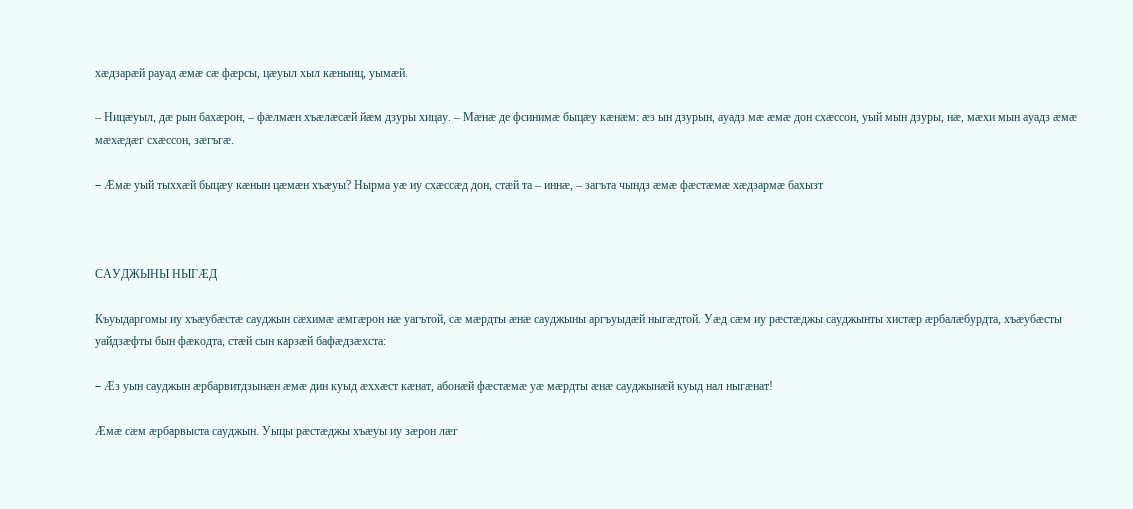хӕдзарӕй рауад ӕмӕ сӕ фӕрсы, цӕуыл хыл кӕнынц, уымӕй.

– Ницӕуыл, дӕ рын бахӕрон, – фӕлмӕн хъӕлӕсӕй йӕм дзуры хицау. – Мӕнӕ де фсинимӕ быцӕу кӕнӕм: ӕз ын дзурын, ауадз мӕ ӕмӕ дон схӕссон, уый мын дзуры, нӕ, мӕхи мын ауадз ӕмӕ мӕхӕдӕг схӕссон, зӕгъгӕ.

– Æмӕ уый тыххӕй быцӕу кӕнын цӕмӕн хъӕуы? Нырма уӕ иу схӕссӕд дон, стӕй та – иннӕ, – загъта чындз ӕмӕ фӕстӕмӕ хӕдзармӕ бахызт



САУДЖЫНЫ НЫГӔД

Къуыдаргомы иу хъӕубӕстӕ сауджын сӕхимӕ ӕмгӕрон нӕ уагътой, сӕ мӕрдты ӕнӕ сауджыны аргъуыдӕй ныгӕдтой. Уӕд сӕм иу рӕстӕджы сауджынты хистӕр ӕрбалӕбурдта, хъӕубӕсты уайдзӕфты бын фӕкодта, стӕй сын карзӕй бафӕдзӕхста:

– Æз уын сауджын ӕрбарвитдзынӕн ӕмӕ дин куыд ӕххӕст кӕнат, абонӕй фӕстӕмӕ уӕ мӕрдты ӕнӕ сауджынӕй куыд нал ныгӕнат!

Æмӕ сӕм ӕрбарвыста сауджын. Уыцы рӕстӕджы хъӕуы иу зӕрон лӕг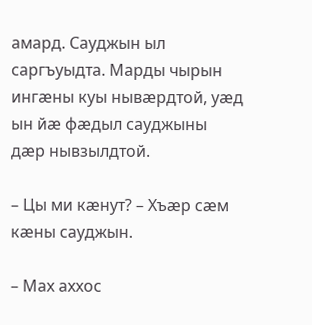амард. Сауджын ыл саргъуыдта. Марды чырын ингӕны куы нывӕрдтой, уӕд ын йӕ фӕдыл сауджыны дӕр нывзылдтой.

– Цы ми кӕнут? – Хъӕр сӕм кӕны сауджын.

– Мах аххос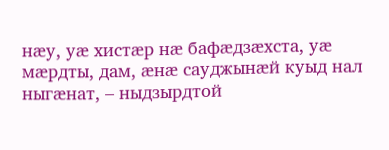нӕу, уӕ хистӕр нӕ бафӕдзӕхста, уӕ мӕрдты, дам, ӕнӕ сауджынӕй куыд нал ныгӕнат, – ныдзырдтой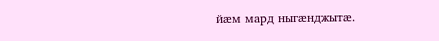йӕм мард ныгӕнджытӕ.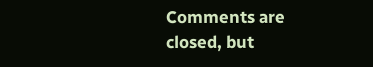Comments are closed, but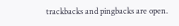trackbacks and pingbacks are open.